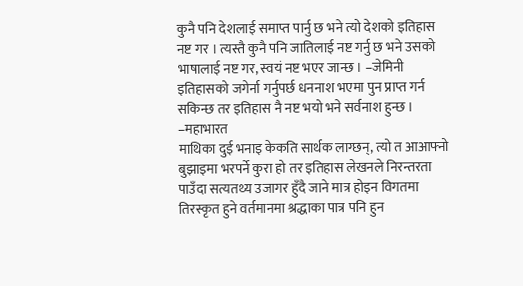कुनै पनि देशलाई समाप्त पार्नु छ भने त्यो देशको इतिहास नष्ट गर । त्यस्तै कुनै पनि जातिलाई नष्ट गर्नु छ भने उसको भाषालाई नष्ट गर, स्वयं नष्ट भएर जान्छ । –जेमिनी
इतिहासको जगेर्ना गर्नुपर्छ धननाश भएमा पुन प्राप्त गर्न सकिन्छ तर इतिहास नै नष्ट भयो भने सर्वनाश हुन्छ । –महाभारत
माथिका दुई भनाइ केकति सार्थक लाग्छन्, त्यो त आआफ्नो बुझाइमा भरपर्ने कुरा हो तर इतिहास लेखनले निरन्तरता पाउँदा सत्यतथ्य उजागर हुँदै जाने मात्र होइन विगतमा तिरस्कृत हुने वर्तमानमा श्रद्धाका पात्र पनि हुन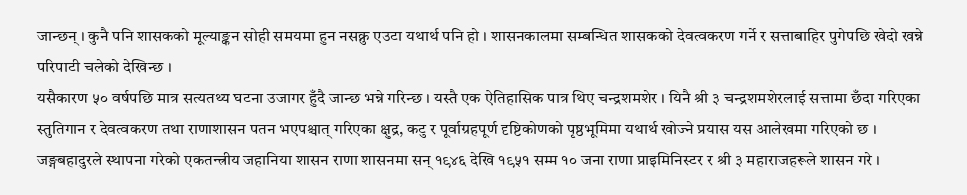जान्छन् । कुनै पनि शासकको मूल्याङ्कन सोही समयमा हुन नसक्नु एउटा यथार्थ पनि हो । शासनकालमा सम्बन्धित शासकको देवत्वकरण गर्ने र सत्ताबाहिर पुगेपछि खेदो खन्ने परिपाटी चलेको देखिन्छ ।
यसैकारण ५० वर्षपछि मात्र सत्यतथ्य घटना उजागर हुँदै जान्छ भन्ने गरिन्छ । यस्तै एक ऐतिहासिक पात्र थिए चन्द्रशमशेर । यिनै श्री ३ चन्द्रशमशेरलाई सत्तामा छँदा गरिएका स्तुतिगान र देवत्वकरण तथा राणाशासन पतन भएपश्चात् गरिएका क्षुद्र, कटु र पूर्वाग्रहपूर्ण दृष्टिकोणको पृष्ठभूमिमा यथार्थ खोज्ने प्रयास यस आलेखमा गरिएको छ ।
जङ्गबहादुरले स्थापना गरेको एकतन्त्रीय जहानिया शासन राणा शासनमा सन् १९४६ देखि १९५१ सम्म १० जना राणा प्राइमिनिस्टर र श्री ३ महाराजहरूले शासन गरे ।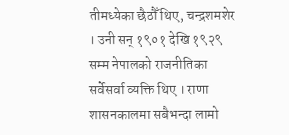तीमध्येका छैठौँ थिए, चन्द्रशमशेर । उनी सन् १९०१ देखि १९२९ सम्म नेपालको राजनीतिका सर्वेसर्वा व्यक्ति थिए । राणा शासनकालमा सबैभन्दा लामो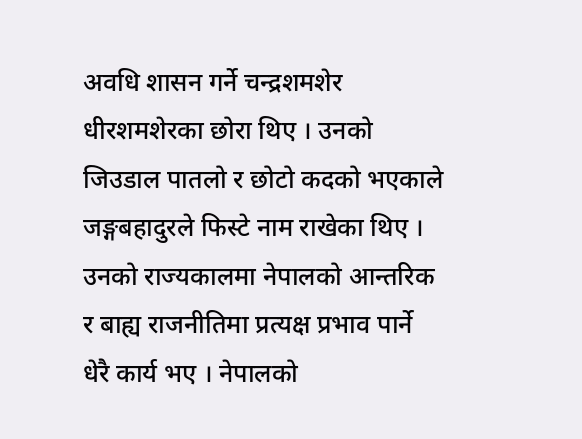अवधि शासन गर्ने चन्द्रशमशेर धीरशमशेरका छोरा थिए । उनको जिउडाल पातलो र छोटो कदको भएकाले जङ्गबहादुरले फिस्टे नाम राखेका थिए । उनको राज्यकालमा नेपालको आन्तरिक र बाह्य राजनीतिमा प्रत्यक्ष प्रभाव पार्ने धेरै कार्य भए । नेपालको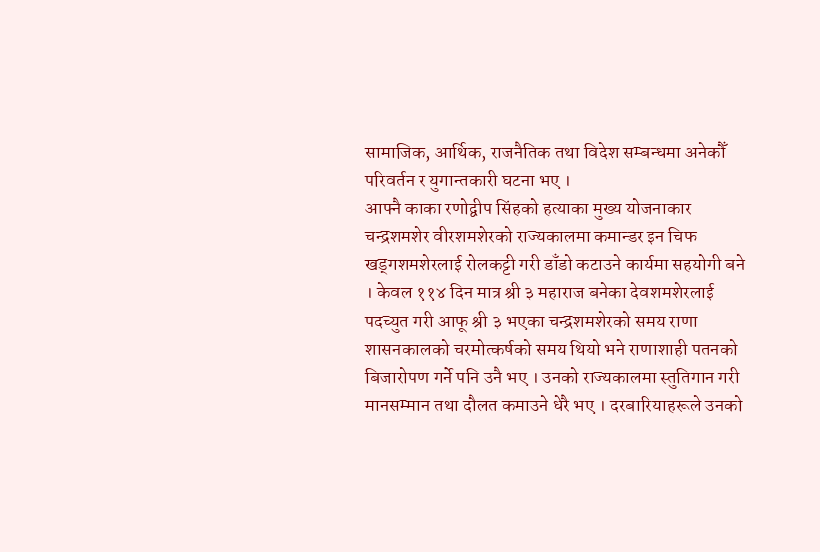सामाजिक, आर्थिक, राजनैतिक तथा विदेश सम्बन्धमा अनेकौँ परिवर्तन र युगान्तकारी घटना भए ।
आफ्नै काका रणोद्वीप सिंहको हत्याका मुख्य योजनाकार चन्द्रशमशेर वीरशमशेरको राज्यकालमा कमान्डर इन चिफ खड्गशमशेरलाई रोलकट्टी गरी डाँडो कटाउने कार्यमा सहयोगी बने । केवल ११४ दिन मात्र श्री ३ महाराज बनेका देवशमशेरलाई पदच्युत गरी आफू श्री ३ भएका चन्द्रशमशेरको समय राणा शासनकालको चरमोत्कर्षको समय थियो भने राणाशाही पतनको बिजारोपण गर्ने पनि उनै भए । उनको राज्यकालमा स्तुतिगान गरी मानसम्मान तथा दौलत कमाउने धेरै भए । दरबारियाहरूले उनको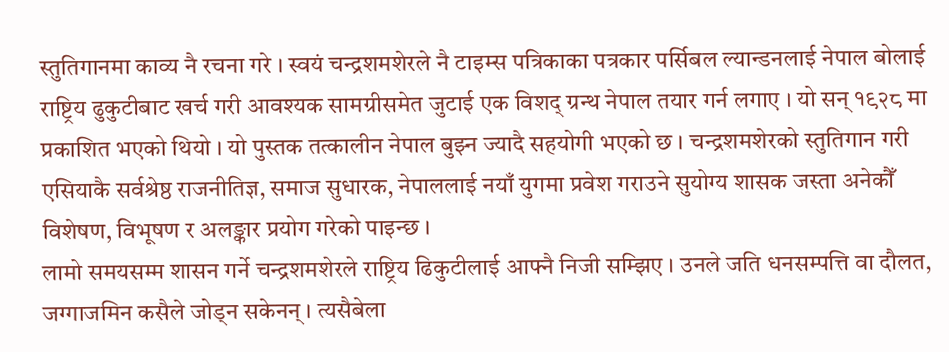स्तुतिगानमा काव्य नै रचना गरे । स्वयं चन्द्रशमशेरले नै टाइम्स पत्रिकाका पत्रकार पर्सिबल ल्यान्डनलाई नेपाल बोलाई राष्ट्रिय ढुकुटीबाट खर्च गरी आवश्यक सामग्रीसमेत जुटाई एक विशद् ग्रन्थ नेपाल तयार गर्न लगाए । यो सन् १९२८ मा प्रकाशित भएको थियो । यो पुस्तक तत्कालीन नेपाल बुझ्न ज्यादै सहयोगी भएको छ । चन्द्रशमशेरको स्तुतिगान गरी एसियाकै सर्वश्रेष्ठ राजनीतिज्ञ, समाज सुधारक, नेपाललाई नयाँ युगमा प्रवेश गराउने सुयोग्य शासक जस्ता अनेकौँ विशेषण, विभूषण र अलङ्कार प्रयोग गरेको पाइन्छ ।
लामो समयसम्म शासन गर्ने चन्द्रशमशेरले राष्ट्रिय ढिकुटीलाई आफ्नै निजी सम्झिए । उनले जति धनसम्पत्ति वा दौलत, जग्गाजमिन कसैले जोड्न सकेनन् । त्यसैबेला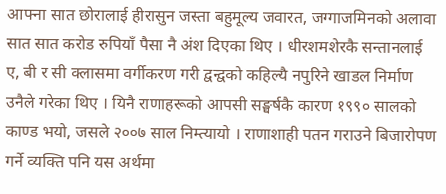आफ्ना सात छोरालाई हीरासुन जस्ता बहुमूल्य जवारत, जग्गाजमिनको अलावा सात सात करोड रुपियाँ पैसा नै अंश दिएका थिए । धीरशमशेरकै सन्तानलाई ए, बी र सी क्लासमा वर्गीकरण गरी द्वन्द्वको कहिल्यै नपुरिने खाडल निर्माण उनैले गरेका थिए । यिनै राणाहरूको आपसी सङ्घर्षकै कारण १९९० सालको काण्ड भयो, जसले २००७ साल निम्त्यायो । राणाशाही पतन गराउने बिजारोपण गर्ने व्यक्ति पनि यस अर्थमा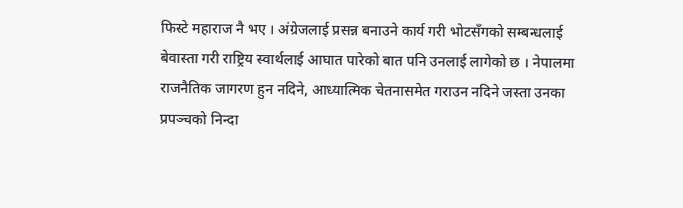फिस्टे महाराज नै भए । अंग्रेजलाई प्रसन्न बनाउने कार्य गरी भोटसँगको सम्बन्धलाई बेवास्ता गरी राष्ट्रिय स्वार्थलाई आघात पारेको बात पनि उनलाई लागेको छ । नेपालमा राजनैतिक जागरण हुन नदिने, आध्यात्मिक चेतनासमेत गराउन नदिने जस्ता उनका प्रपञ्चको निन्दा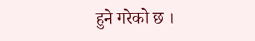हुने गरेको छ ।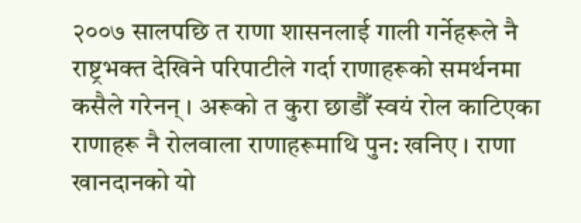२००७ सालपछि त राणा शासनलाई गाली गर्नेहरूले नै राष्ट्रभक्त देखिने परिपाटीले गर्दा राणाहरूको समर्थनमा कसैले गरेनन् । अरूको त कुरा छाडौँ स्वयं रोल काटिएका राणाहरू नै रोलवाला राणाहरूमाथि पुन: खनिए । राणा खानदानको यो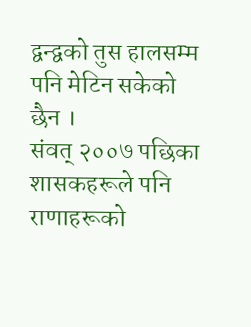द्वन्द्वको तुस हालसम्म पनि मेटिन सकेको छैन ।
संवत् २००७ पछिका शासकहरूले पनि राणाहरूको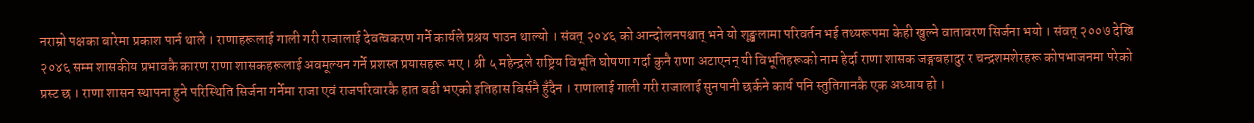नराम्रो पक्षका बारेमा प्रकाश पार्न थाले । राणाहरूलाई गाली गरी राजालाई देवत्वकरण गर्ने कार्यले प्रश्रय पाउन थाल्यो । संवत् २०४६ को आन्दोलनपश्चात् भने यो शृङ्खलामा परिवर्तन भई तथ्यरूपमा केही खुल्ने वातावरण सिर्जना भयो । संवत् २००७ देखि २०४६ सम्म शासकीय प्रभावकै कारण राणा शासकहरूलाई अवमूल्यन गर्ने प्रशस्त प्रयासहरू भए । श्री ५ महेन्द्रले राष्ट्रिय विभूति घोषणा गर्दा कुनै राणा अटाएनन् यी विभूतिहरूको नाम हेर्दा राणा शासक जङ्गबहादुर र चन्द्रशमशेरहरू कोपभाजनमा परेको प्रस्ट छ । राणा शासन स्थापना हुने परिस्थिति सिर्जना गर्नेमा राजा एवं राजपरिवारकै हात बढी भएको इतिहास बिर्सनै हुँदैन । राणालाई गाली गरी राजालाई सुनपानी छर्कने कार्य पनि स्तुतिगानकै एक अध्याय हो ।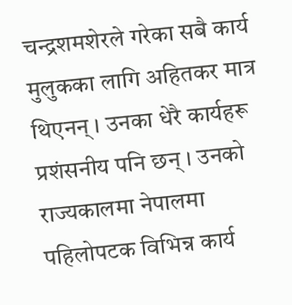चन्द्रशमशेरले गरेका सबै कार्य मुलुकका लागि अहितकर मात्र थिएनन् । उनका धेरै कार्यहरू प्रशंसनीय पनि छन् । उनको राज्यकालमा नेपालमा पहिलोपटक विभिन्न कार्य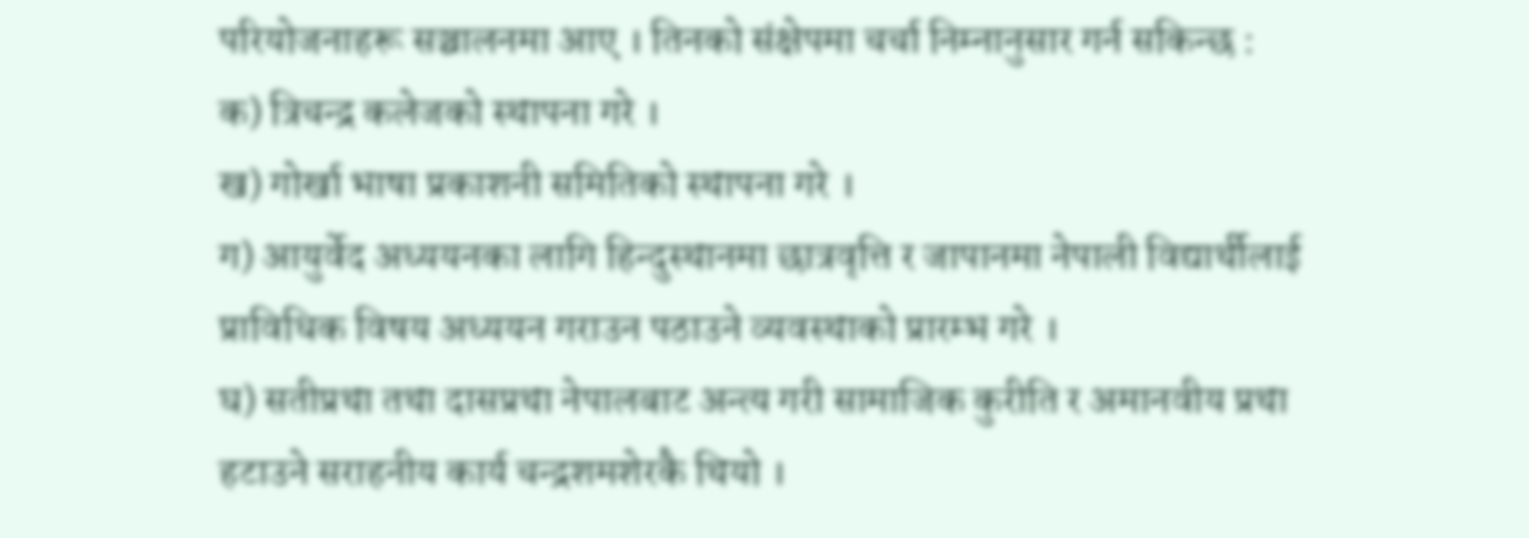परियोजनाहरू सञ्चालनमा आए । तिनको संक्षेपमा चर्चा निम्नानुसार गर्न सकिन्छ :
क) त्रिचन्द्र कलेजको स्थापना गरे ।
ख) गोर्खा भाषा प्रकाशनी समितिको स्थापना गरे ।
ग) आयुर्वेद अध्ययनका लागि हिन्दुस्थानमा छात्रवृत्ति र जापानमा नेपाली विद्यार्थीलाई प्राविधिक विषय अध्ययन गराउन पठाउने व्यवस्थाको प्रारम्भ गरे ।
घ) सतीप्रथा तथा दासप्रथा नेपालबाट अन्त्य गरी सामाजिक कुरीति र अमानवीय प्रथा हटाउने सराहनीय कार्य चन्द्रशमशेरकै थियो ।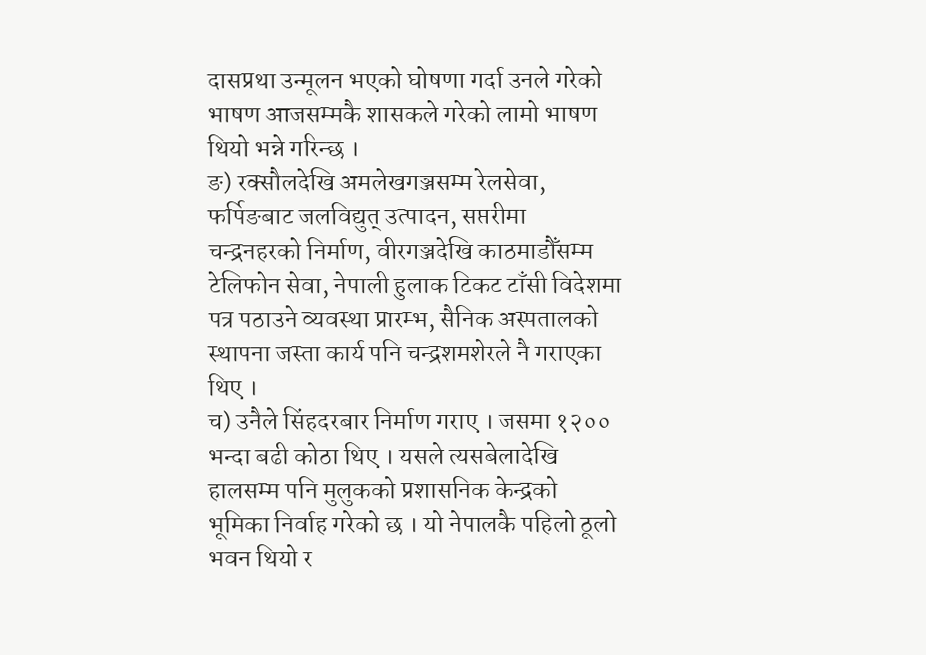दासप्रथा उन्मूलन भएको घोषणा गर्दा उनले गरेको भाषण आजसम्मकै शासकले गरेको लामो भाषण थियो भन्ने गरिन्छ ।
ङ) रक्सौलदेखि अमलेखगञ्जसम्म रेलसेवा, फर्पिङबाट जलविद्युत् उत्पादन, सप्तरीमा चन्द्रनहरको निर्माण, वीरगञ्जदेखि काठमाडौँसम्म टेलिफोन सेवा, नेपाली हुलाक टिकट टाँसी विदेशमा पत्र पठाउने व्यवस्था प्रारम्भ, सैनिक अस्पतालको स्थापना जस्ता कार्य पनि चन्द्रशमशेरले नै गराएका थिए ।
च) उनैले सिंहदरबार निर्माण गराए । जसमा १२०० भन्दा बढी कोठा थिए । यसले त्यसबेलादेखि हालसम्म पनि मुलुकको प्रशासनिक केन्द्रको भूमिका निर्वाह गरेको छ । यो नेपालकै पहिलो ठूलो भवन थियो र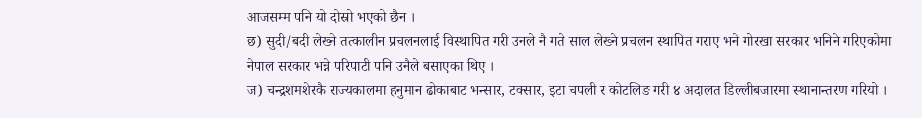आजसम्म पनि यो दोस्रो भएको छैन ।
छ) सुदी/बदी लेख्ने तत्कालीन प्रचलनलाई विस्थापित गरी उनले नै गते साल लेख्ने प्रचलन स्थापित गराए भने गोरखा सरकार भनिने गरिएकोमा नेपाल सरकार भन्ने परिपाटी पनि उनैले बसाएका थिए ।
ज) चन्द्रशमशेरकै राज्यकालमा हनुमान ढोकाबाट भन्सार, टक्सार, इटा चपली र कोटलिङ गरी ४ अदालत डिल्लीबजारमा स्थानान्तरण गरियो ।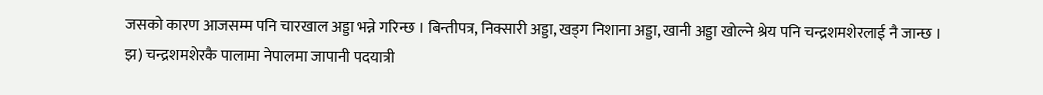जसको कारण आजसम्म पनि चारखाल अड्डा भन्ने गरिन्छ । बिन्तीपत्र, निक्सारी अड्डा, खड्ग निशाना अड्डा, खानी अड्डा खोल्ने श्रेय पनि चन्द्रशमशेरलाई नै जान्छ ।
झ) चन्द्रशमशेरकै पालामा नेपालमा जापानी पदयात्री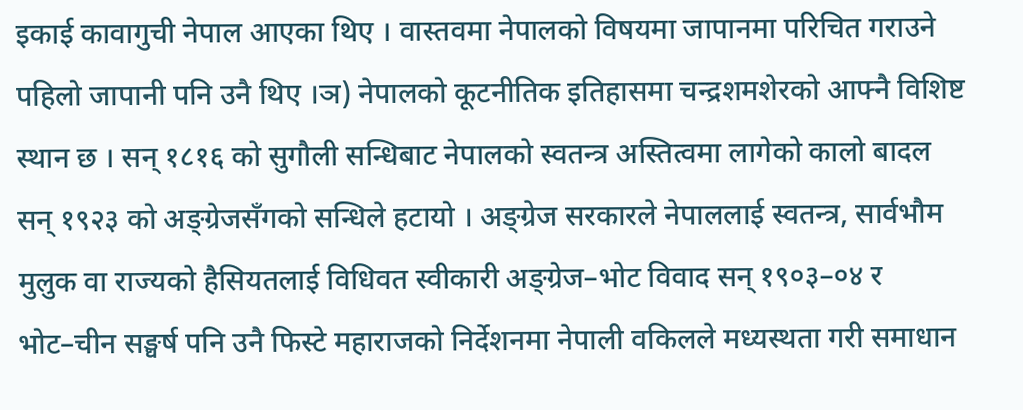इकाई कावागुची नेपाल आएका थिए । वास्तवमा नेपालको विषयमा जापानमा परिचित गराउने पहिलो जापानी पनि उनै थिए ।ञ) नेपालको कूटनीतिक इतिहासमा चन्द्रशमशेरको आफ्नै विशिष्ट स्थान छ । सन् १८१६ को सुगौली सन्धिबाट नेपालको स्वतन्त्र अस्तित्वमा लागेको कालो बादल सन् १९२३ को अङ्ग्रेजसँगको सन्धिले हटायो । अङ्ग्रेज सरकारले नेपाललाई स्वतन्त्र, सार्वभौम मुलुक वा राज्यको हैसियतलाई विधिवत स्वीकारी अङ्ग्रेज–भोट विवाद सन् १९०३–०४ र भोट–चीन सङ्घर्ष पनि उनै फिस्टे महाराजको निर्देशनमा नेपाली वकिलले मध्यस्थता गरी समाधान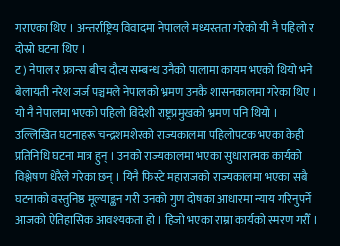गराएका थिए । अन्तर्राष्ट्रिय विवादमा नेपालले मध्यस्तता गरेको यी नै पहिलो र दोस्रो घटना थिए ।
ट) नेपाल र फ्रान्स बीच दौत्य सम्बन्ध उनैको पालामा कायम भएको थियो भने बेलायती नरेश जर्ज पञ्चमले नेपालको भ्रमण उनकै शासनकालमा गरेका थिए । यो नै नेपालमा भएको पहिलो विदेशी राष्ट्रप्रमुखको भ्रमण पनि थियो ।
उल्लिखित घटनाहरू चन्द्रशमशेरको राज्यकालमा पहिलोपटक भएका केही प्रतिनिधि घटना मात्र हुन् । उनको राज्यकालमा भएका सुधारात्मक कार्यको विश्लेषण धेरैले गरेका छन् । यिनै फिस्टे महाराजको राज्यकालमा भएका सबै घटनाको वस्तुनिष्ठ मूल्याङ्कन गरी उनको गुण दोषका आधारमा न्याय गरिनुपर्ने आजको ऐतिहासिक आवश्यकता हो । हिजो भएका राम्रा कार्यको स्मरण गरौँ ।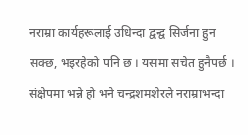नराम्रा कार्यहरूलाई उधिन्दा द्वन्द्व सिर्जना हुन सक्छ, भइरहेको पनि छ । यसमा सचेत हुनैपर्छ ।
संक्षेपमा भन्ने हो भने चन्द्रशमशेरले नराम्राभन्दा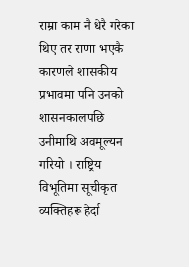राम्रा काम नै धेरै गरेका थिए तर राणा भएकै कारणले शासकीय प्रभावमा पनि उनको शासनकालपछि उनीमाथि अवमूल्यन गरियो । राष्ट्रिय विभूतिमा सूचीकृत व्यक्तिहरू हेर्दा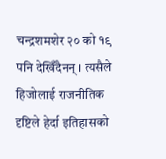चन्द्रशमशेर २० को १९ पनि देखिँदैनन् । त्यसैले हिजोलाई राजनीतिक दृष्टिले हेर्दा इतिहासको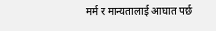मर्म र मान्यतालाई आघात पर्छ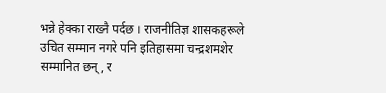भन्ने हेक्का राख्नै पर्दछ । राजनीतिज्ञ शासकहरूले उचित सम्मान नगरे पनि इतिहासमा चन्द्रशमशेर सम्मानित छन्, र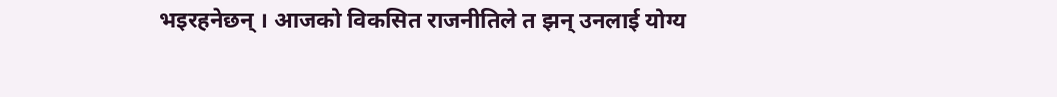भइरहनेछन् । आजको विकसित राजनीतिले त झन् उनलाई योग्य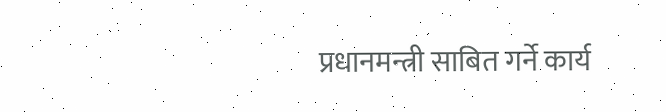प्रधानमन्त्री साबित गर्ने कार्य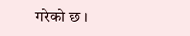गरेको छ ।